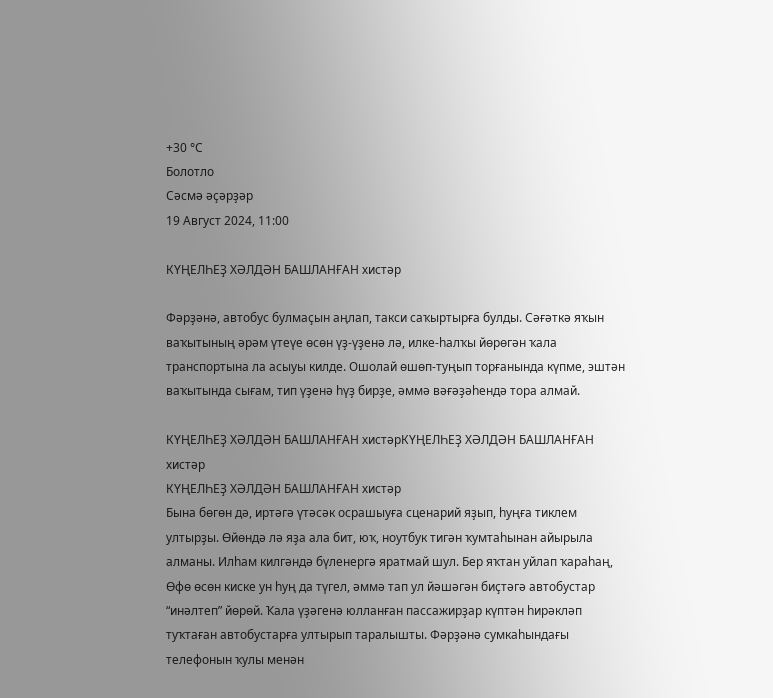+30 °С
Болотло
Сәсмә әҫәрҙәр
19 Август 2024, 11:00

КҮҢЕЛҺЕҘ ХӘЛДӘН БАШЛАНҒАН хистәр

Фәрҙәнә, автобус булмаҫын аңлап, такси саҡыртырға булды. Сәғәткә яҡын ваҡытының әрәм үтеүе өсөн үҙ-үҙенә лә, илке-һалҡы йөрөгән ҡала транспортына ла асыуы килде. Ошолай өшөп-туңып торғанында күпме, эштән ваҡытында сығам, тип үҙенә һүҙ бирҙе, әммә вәғәҙәһендә тора алмай.

КҮҢЕЛҺЕҘ ХӘЛДӘН БАШЛАНҒАН хистәрКҮҢЕЛҺЕҘ ХӘЛДӘН БАШЛАНҒАН хистәр
КҮҢЕЛҺЕҘ ХӘЛДӘН БАШЛАНҒАН хистәр
Бына бөгөн дә, иртәгә үтәсәк осрашыуға сценарий яҙып, һуңға тиклем ултырҙы. Өйөндә лә яҙа ала бит, юҡ, ноутбук тигән ҡумтаһынан айырыла алманы. Илһам килгәндә бүленергә яратмай шул. Бер яҡтан уйлап ҡараһаң, Өфө өсөн киске ун һуң да түгел, әммә тап ул йәшәгән биҫтәгә автобустар “инәлтеп” йөрөй. Ҡала үҙәгенә юлланған пассажирҙар күптән һирәкләп туҡтаған автобустарға ултырып таралышты. Фәрҙәнә сумкаһындағы телефонын ҡулы менән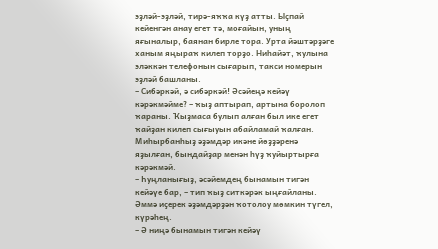эҙләй-эҙләй, тирә-яҡҡа күҙ атты. Ыҫпай кейенгән анау егет тә, моғайын, уның яғыналыр, баянан бирле тора. Урта йәштәрҙәге ханым яңыраҡ килеп торҙо. Ниһайәт, ҡулына эләккән телефонын сығарып, такси номерын эҙләй башланы.
– Сибәркәй, ә сибәркәй! Әсәйеңә кейәү кәрәкмәйме? – ҡыҙ аптырап, артына боролоп ҡараны. Ҡыҙмаса булып алған был ике егет ҡайҙан килеп сығыуын абайламай ҡалған. Миһырбанһыҙ әҙәмдәр икәне йөҙҙәренә яҙылған, бындайҙар менән һүҙ ҡуйыртырға кәрәкмәй.
– Һуңланығыҙ, әсәйемдең бынамын тигән кейәүе бар, – тип ҡыҙ ситкәрәк ыңғайланы. Әммә иҫерек әҙәмдәрҙән ҡотолоу мөмкин түгел, күрәһең.
– Ә ниңә бынамын тигән кейәү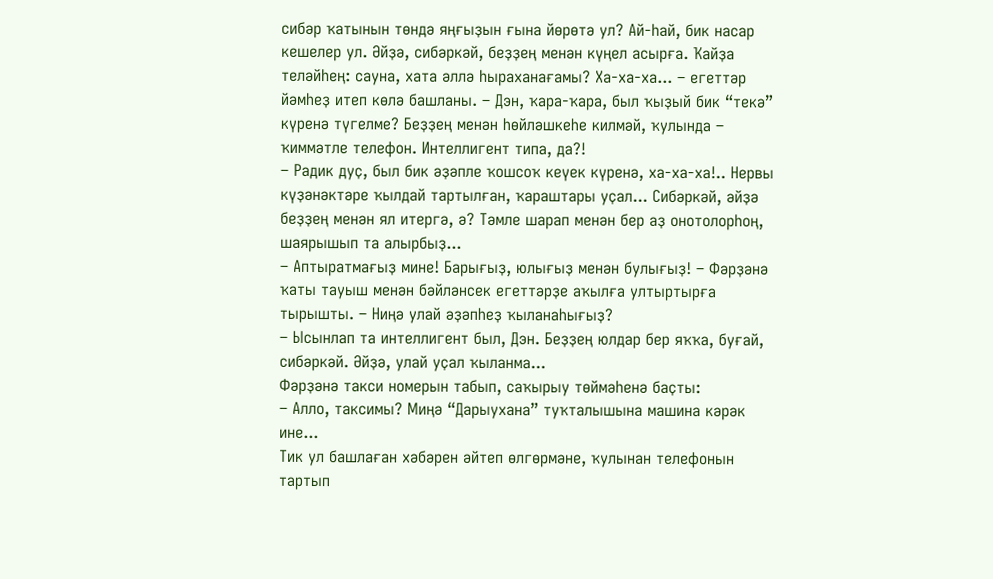сибәр ҡатынын төндә яңғыҙын ғына йөрөтә ул? Ай-һай, бик насар кешелер ул. Әйҙә, сибәркәй, беҙҙең менән күңел асырға. Ҡайҙа теләйһең: сауна, хата әллә һыраханағамы? Ха-ха-ха... – егеттәр йәмһеҙ итеп көлә башланы. – Дэн, ҡара-ҡара, был ҡыҙый бик “текә” күренә түгелме? Беҙҙең менән һөйләшкеһе килмәй, ҡулында – ҡиммәтле телефон. Интеллигент типа, да?!
– Радик дуҫ, был бик әҙәпле ҡошсоҡ кеүек күренә, ха-ха-ха!.. Нервы күҙәнәктәре ҡылдай тартылған, ҡараштары уҫал... Сибәркәй, әйҙә беҙҙең менән ял итергә, ә? Тәмле шарап менән бер аҙ онотолорһоң, шаярышып та алырбыҙ...
– Аптыратмағыҙ мине! Барығыҙ, юлығыҙ менән булығыҙ! – Фәрҙәнә ҡаты тауыш менән бәйләнсек егеттәрҙе аҡылға ултыртырға тырышты. – Ниңә улай әҙәпһеҙ ҡыланаһығыҙ?
– Ысынлап та интеллигент был, Дэн. Беҙҙең юлдар бер яҡҡа, буғай, сибәркәй. Әйҙә, улай уҫал ҡыланма...
Фәрҙәнә такси номерын табып, саҡырыу төймәһенә баҫты:
– Алло, таксимы? Миңә “Дарыухана” туҡталышына машина кәрәк ине...
Тик ул башлаған хәбәрен әйтеп өлгөрмәне, ҡулынан телефонын тартып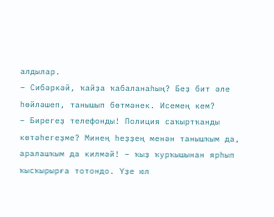алдылар.
– Сибәркәй, ҡайҙа ҡабаланаһың? Беҙ бит әле һөйләшеп, танышып бөтмәнек. Исемең кем?
– Бирегеҙ телефонды! Полиция саҡыртҡанды көтәһегеҙме? Минең һеҙҙең менән танышҡым да, аралашҡым да килмәй! – ҡыҙ ҡурҡышынан ярһып ҡысҡырырға тотондо. Үҙе юл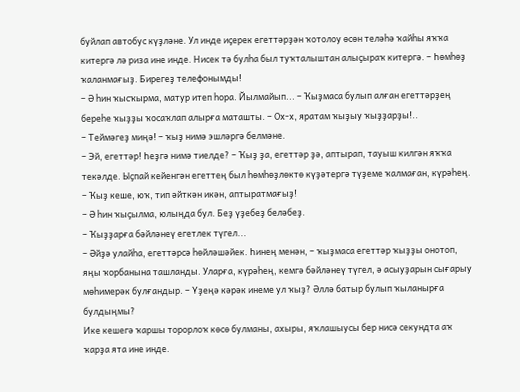буйлап автобус күҙләне. Ул инде иҫерек егеттәрҙән ҡотолоу өсөн теләһә ҡайһы яҡҡа китергә лә риза ине инде. Нисек тә булһа был туҡталыштан алыҫыраҡ китергә. – Һөмһөҙ ҡаланмағыҙ. Бирегеҙ телефонымды!
– Ә һин ҡысҡырма, матур итеп һора. Йылмайып... – Ҡыҙмаса булып алған егеттәрҙең береһе ҡыҙҙы ҡосаҡлап алырға маташты. – Ох-х, яратам ҡыҙыу ҡыҙҙарҙы!..
– Теймәгеҙ миңә! – ҡыҙ нимә эшләргә белмәне.
– Эй, егеттәр! Һеҙгә нимә тиелде? – Ҡыҙ ҙа, егеттәр ҙә, аптырап, тауыш килгән яҡҡа текәлде. Ыҫпай кейенгән егеттең был һөмһөҙлөктө күҙәтергә түҙеме ҡалмаған, күрәһең. – Ҡыҙ кеше, юҡ, тип әйткән икән, аптыратмағыҙ!
– Ә һин ҡыҫылма, юлыңда бул. Беҙ үҙебеҙ беләбеҙ.
– Ҡыҙҙарға бәйләнеү егетлек түгел...
– Әйҙә улайһа, егеттәрсә һөйләшәйек. Һинең менән, – ҡыҙмаса егеттәр ҡыҙҙы онотоп, яңы ҡорбанына ташланды. Уларға, күрәһең, кемгә бәйләнеү түгел, ә асыуҙарын сығарыу мөһимерәк булғандыр. – Үҙеңә кәрәк инеме ул ҡыҙ? Әллә батыр булып ҡыланырға булдыңмы?
Ике кешегә ҡаршы торорлоҡ көсө булманы, ахыры, яҡлашыусы бер нисә секундта аҡ ҡарҙа ята ине инде.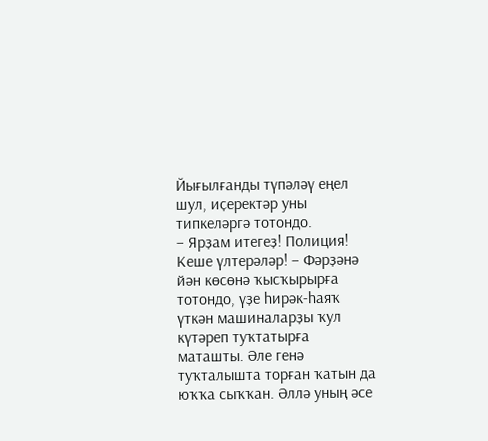Йығылғанды түпәләү еңел шул, иҫеректәр уны типкеләргә тотондо.
– Ярҙам итегеҙ! Полиция! Кеше үлтерәләр! – Фәрҙәнә йән көсөнә ҡысҡырырға тотондо, үҙе һирәк-һаяҡ үткән машиналарҙы ҡул күтәреп туҡтатырға маташты. Әле генә туҡталышта торған ҡатын да юҡҡа сыҡҡан. Әллә уның әсе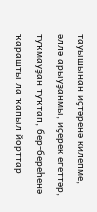тауышынан иҫтәренә килепме, әллә арыуҙанмы, иҫерек егеттәр, туҡмауҙан туҡтап, бер-береһенә ҡарашты ла ҡапыл йорттар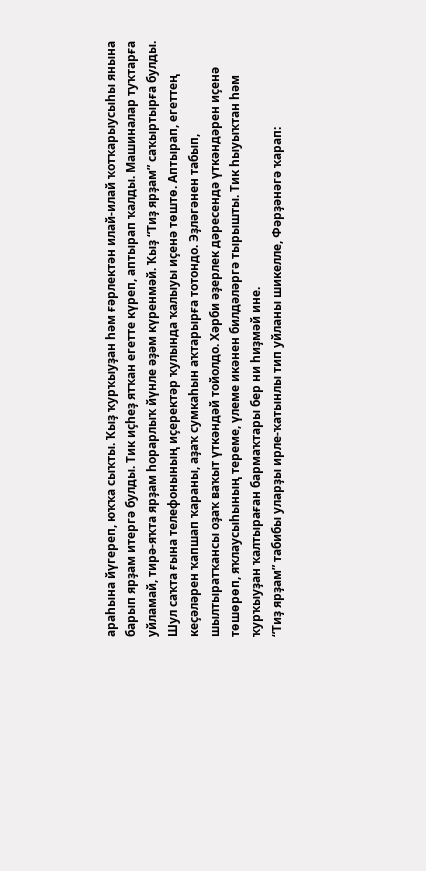араһына йүгереп, юҡҡа сыҡты. Ҡыҙ ҡурҡыуҙан һәм ғәрлектән илай-илай ҡотҡарыусыһы янына барып ярҙам итергә булды. Тик иҫһеҙ ятҡан егетте күреп, аптырап ҡалды. Машиналар туҡтарға уйламай, тирә-яҡта ярҙам һорарлыҡ йүнле әҙәм күренмәй. Ҡыҙ “Тиҙ ярҙам” саҡыртырға булды. Шул саҡта ғына телефонының иҫеректәр ҡулында ҡалыуы иҫенә төштө. Аптырап, егеттең кеҫәләрен ҡапшап ҡараны, аҙаҡ сумкаһын аҡтарырға тотондо. Эҙләгәнен табып, шылтыратҡансы оҙаҡ ваҡыт үткәндәй тойолдо. Хәрби әҙерлек дәресендә үткәндәрен иҫенә төшөрөп, яҡлаусыһының тереме, үлеме икәнен билдәләргә тырышты. Тик һыуыҡтан һәм ҡурҡыуҙан ҡалтыраған бармаҡтары бер ни һиҙмәй ине.
“Тиҙ ярҙам” табибы уларҙы ирле-ҡатынлы тип уйланы шикелле, Фәрҙәнәгә ҡарап: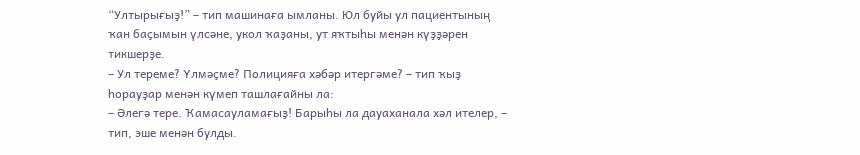“Ултырығыҙ!” – тип машинаға ымланы. Юл буйы ул пациентының ҡан баҫымын үлсәне, укол ҡаҙаны, ут яҡтыһы менән күҙҙәрен тикшерҙе.
– Ул тереме? Үлмәҫме? Полицияға хәбәр итергәме? – тип ҡыҙ һорауҙар менән күмеп ташлағайны ла:
– Әлегә тере. Ҡамасауламағыҙ! Барыһы ла дауаханала хәл ителер, – тип, эше менән булды.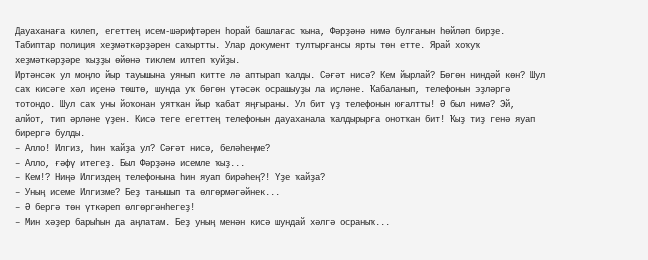Дауаханаға килеп, егеттең исем-шәрифтәрен һорай башлағас ҡына, Фәрҙәнә нимә булғанын һөйләп бирҙе. Табиптар полиция хеҙмәткәрҙәрен саҡыртты. Улар документ тултырғансы ярты төн етте. Ярай хоҡуҡ хеҙмәткәрҙәре ҡыҙҙы өйөнә тиклем илтеп ҡуйҙы.
Иртәнсәк ул моңло йыр тауышына уянып китте лә аптырап ҡалды. Сәғәт нисә? Кем йырлай? Бөгөн ниндәй көн? Шул саҡ кисәге хәл иҫенә төштө, шунда уҡ бөгөн үтәсәк осрашыуҙы ла иҫләне. Ҡабаланып, телефонын эҙләргә тотондо. Шул саҡ уны йоҡонан уятҡан йыр ҡабат яңғыраны. Ул бит үҙ телефонын юғалтты! Ә был нимә? Эй, алйот, тип әрләне үҙен. Кисә теге егеттең телефонын дауаханала ҡалдырырға онотҡан бит! Ҡыҙ тиҙ генә яуап бирергә булды.
– Алло! Илгиз, һин ҡайҙа ул? Сәғәт нисә, беләһеңме?
– Алло, ғәфү итегеҙ. Был Фәрҙәнә исемле ҡыҙ...
– Кем!? Ниңә Илгиздең телефонына һин яуап бирәһең?! Үҙе ҡайҙа?
– Уның исеме Илгизме? Беҙ танышып та өлгөрмәгәйнек...
– Ә бергә төн үткәреп өлгөргәнһегеҙ!
– Мин хәҙер барыһын да аңлатам. Беҙ уның менән кисә шундай хәлгә осраныҡ...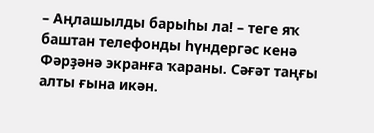– Аңлашылды барыһы ла! – теге яҡ баштан телефонды һүндергәс кенә Фәрҙәнә экранға ҡараны. Сәғәт таңғы алты ғына икән.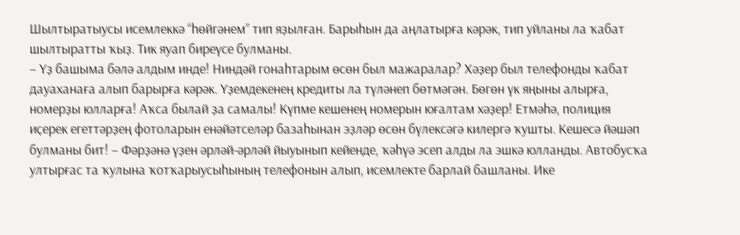Шылтыратыусы исемлеккә “һөйгәнем” тип яҙылған. Барыһын да аңлатырға кәрәк, тип уйланы ла ҡабат шылтыратты ҡыҙ. Тик яуап биреүсе булманы.
– Үҙ башыма бәлә алдым инде! Ниндәй гонаһтарым өсөн был мажаралар? Хәҙер был телефонды ҡабат дауаханаға алып барырға кәрәк. Үҙемдекенең кредиты ла түләнеп бөтмәгән. Бөгөн үк яңыны алырға, номерҙы юлларға! Аҡса былай ҙа самалы! Күпме кешенең номерын юғалтам хәҙер! Етмәһә, полиция иҫерек егеттәрҙең фотоларын енәйәтселәр базаһынан эҙләр өсөн бүлексәгә килергә ҡушты. Кешесә йәшәп булманы бит! – Фәрҙәнә үҙен әрләй-әрләй йыуынып кейенде, ҡәһүә эсеп алды ла эшкә юлланды. Автобусҡа ултырғас та ҡулына ҡотҡарыусыһының телефонын алып, исемлекте барлай башланы. Ике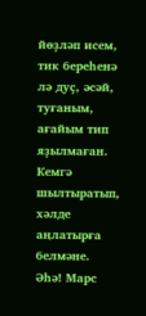йөҙләп исем, тик береһенә лә дуҫ, әсәй, туғаным, ағайым тип яҙылмаған. Кемгә шылтыратып, хәлде аңлатырға белмәне. Әһә! Марс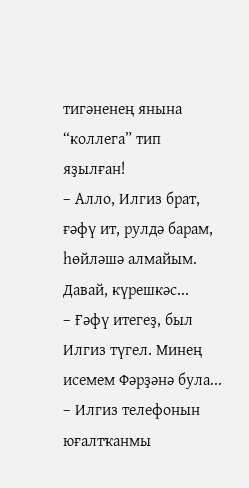тигәненең янына “коллега” тип яҙылған!
– Алло, Илгиз брат, ғәфү ит, рулдә барам, һөйләшә алмайым. Давай, күрешкәс...
– Ғәфү итегеҙ, был Илгиз түгел. Минең исемем Фәрҙәнә була...
– Илгиз телефонын юғалтҡанмы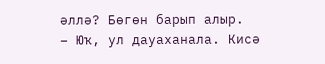әллә? Бөгөн барып алыр.
– Юҡ, ул дауаханала. Кисә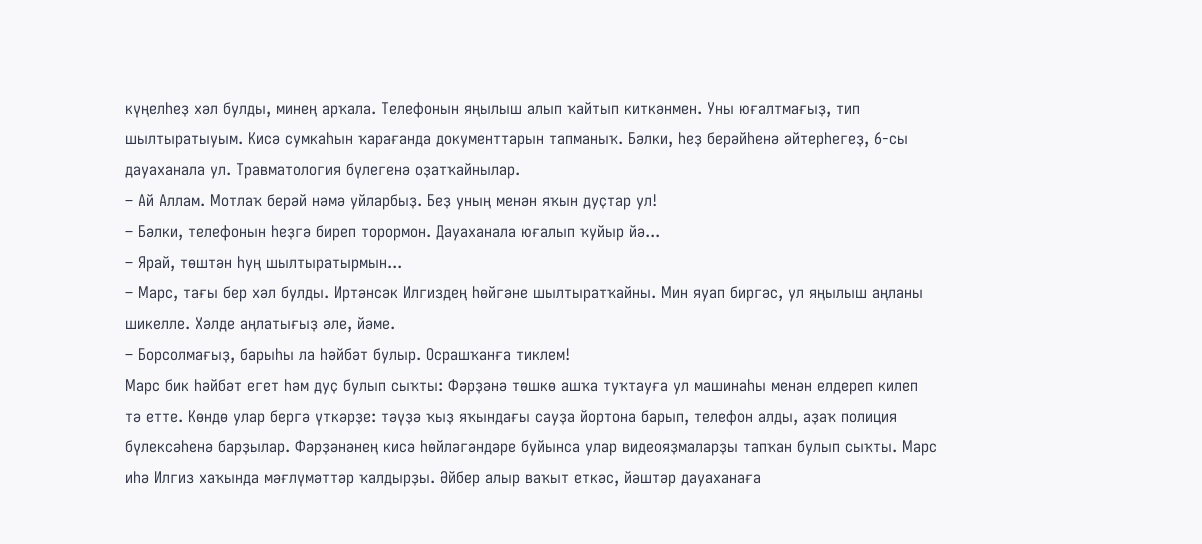күңелһеҙ хәл булды, минең арҡала. Телефонын яңылыш алып ҡайтып киткәнмен. Уны юғалтмағыҙ, тип шылтыратыуым. Кисә сумкаһын ҡарағанда документтарын тапманыҡ. Бәлки, һеҙ берәйһенә әйтерһегеҙ, 6-сы дауаханала ул. Травматология бүлегенә оҙатҡайнылар.
– Ай Аллам. Мотлаҡ берәй нәмә уйларбыҙ. Беҙ уның менән яҡын дуҫтар ул!
– Бәлки, телефонын һеҙгә биреп торормон. Дауаханала юғалып ҡуйыр йә...
– Ярай, төштән һуң шылтыратырмын...
– Марс, тағы бер хәл булды. Иртәнсәк Илгиздең һөйгәне шылтыратҡайны. Мин яуап биргәс, ул яңылыш аңланы шикелле. Хәлде аңлатығыҙ әле, йәме.
– Борсолмағыҙ, барыһы ла һәйбәт булыр. Осрашҡанға тиклем!
Марс бик һәйбәт егет һәм дуҫ булып сыҡты: Фәрҙәнә төшкө ашҡа туҡтауға ул машинаһы менән елдереп килеп тә етте. Көндө улар бергә үткәрҙе: тәүҙә ҡыҙ яҡындағы сауҙа йортона барып, телефон алды, аҙаҡ полиция бүлексәһенә барҙылар. Фәрҙәнәнең кисә һөйләгәндәре буйынса улар видеояҙмаларҙы тапҡан булып сыҡты. Марс иһә Илгиз хаҡында мәғлүмәттәр ҡалдырҙы. Әйбер алыр ваҡыт еткәс, йәштәр дауаханаға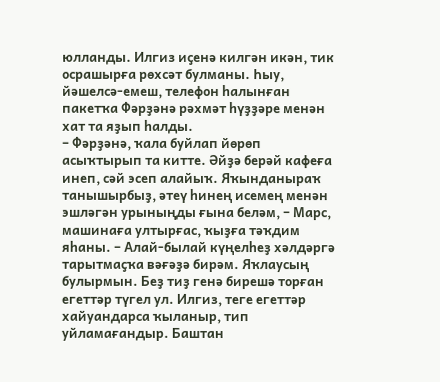юлланды. Илгиз иҫенә килгән икән, тик осрашырға рөхсәт булманы. Һыу, йәшелсә-емеш, телефон һалынған пакетҡа Фәрҙәнә рәхмәт һүҙҙәре менән хат та яҙып һалды.
– Фәрҙәнә, ҡала буйлап йөрөп асыҡтырып та китте. Әйҙә берәй кафеға инеп, сәй эсеп алайыҡ. Яҡынданыраҡ танышырбыҙ, әтеү һинең исемең менән эшләгән урыныңды ғына беләм, – Марс, машинаға ултырғас, ҡыҙға тәҡдим яһаны. – Алай-былай күңелһеҙ хәлдәргә тарытмаҫҡа вәғәҙә бирәм. Яҡлаусың булырмын. Беҙ тиҙ генә бирешә торған егеттәр түгел ул. Илгиз, теге егеттәр хайуандарса ҡыланыр, тип уйламағандыр. Баштан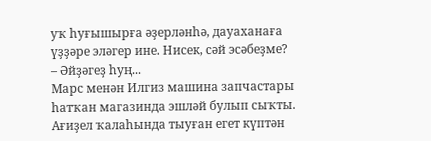уҡ һуғышырға әҙерләнһә, дауаханаға үҙҙәре эләгер ине. Нисек, сәй эсәбеҙме?
– Әйҙәгеҙ һуң...
Марс менән Илгиз машина запчастары һатҡан магазинда эшләй булып сыҡты. Ағиҙел ҡалаһында тыуған егет күптән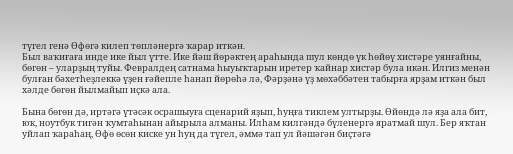түгел генә Өфөгә килеп төпләнергә ҡарар иткән.
Был ваҡиғаға инде ике йыл үтте. Ике йәш йөрәктең араһында шул көндө үк һөйөү хистәре уянғайны, бөгөн – уларҙың туйы. Февралдең сатнама һыуыҡтарын иретер ҡайнар хистәр була икән. Илгиз менән булған бәхетһеҙлеккә үҙен ғәйепле һанап йөрөһә лә, Фәрҙәнә үҙ мөхәббәтен табырға ярҙам иткән был хәлде бөгөн йылмайып иҫкә ала.

Бына бөгөн дә, иртәгә үтәсәк осрашыуға сценарий яҙып, һуңға тиклем ултырҙы. Өйөндә лә яҙа ала бит, юҡ, ноутбук тигән ҡумтаһынан айырыла алманы. Илһам килгәндә бүленергә яратмай шул. Бер яҡтан уйлап ҡараһаң, Өфө өсөн киске ун һуң да түгел, әммә тап ул йәшәгән биҫтәгә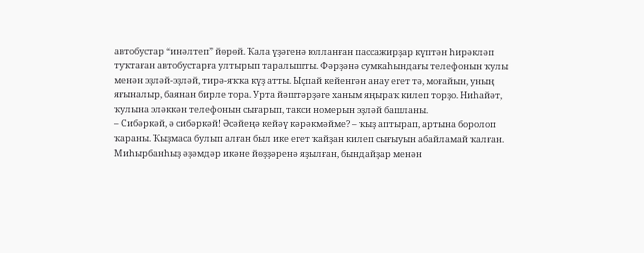автобустар “инәлтеп” йөрөй. Ҡала үҙәгенә юлланған пассажирҙар күптән һирәкләп туҡтаған автобустарға ултырып таралышты. Фәрҙәнә сумкаһындағы телефонын ҡулы менән эҙләй-эҙләй, тирә-яҡҡа күҙ атты. Ыҫпай кейенгән анау егет тә, моғайын, уның яғыналыр, баянан бирле тора. Урта йәштәрҙәге ханым яңыраҡ килеп торҙо. Ниһайәт, ҡулына эләккән телефонын сығарып, такси номерын эҙләй башланы.
– Сибәркәй, ә сибәркәй! Әсәйеңә кейәү кәрәкмәйме? – ҡыҙ аптырап, артына боролоп ҡараны. Ҡыҙмаса булып алған был ике егет ҡайҙан килеп сығыуын абайламай ҡалған. Миһырбанһыҙ әҙәмдәр икәне йөҙҙәренә яҙылған, бындайҙар менән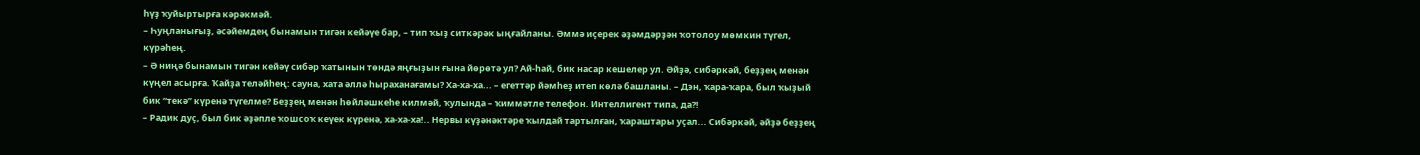һүҙ ҡуйыртырға кәрәкмәй.
– Һуңланығыҙ, әсәйемдең бынамын тигән кейәүе бар, – тип ҡыҙ ситкәрәк ыңғайланы. Әммә иҫерек әҙәмдәрҙән ҡотолоу мөмкин түгел, күрәһең.
– Ә ниңә бынамын тигән кейәү сибәр ҡатынын төндә яңғыҙын ғына йөрөтә ул? Ай-һай, бик насар кешелер ул. Әйҙә, сибәркәй, беҙҙең менән күңел асырға. Ҡайҙа теләйһең: сауна, хата әллә һыраханағамы? Ха-ха-ха... – егеттәр йәмһеҙ итеп көлә башланы. – Дэн, ҡара-ҡара, был ҡыҙый бик “текә” күренә түгелме? Беҙҙең менән һөйләшкеһе килмәй, ҡулында – ҡиммәтле телефон. Интеллигент типа, да?!
– Радик дуҫ, был бик әҙәпле ҡошсоҡ кеүек күренә, ха-ха-ха!.. Нервы күҙәнәктәре ҡылдай тартылған, ҡараштары уҫал... Сибәркәй, әйҙә беҙҙең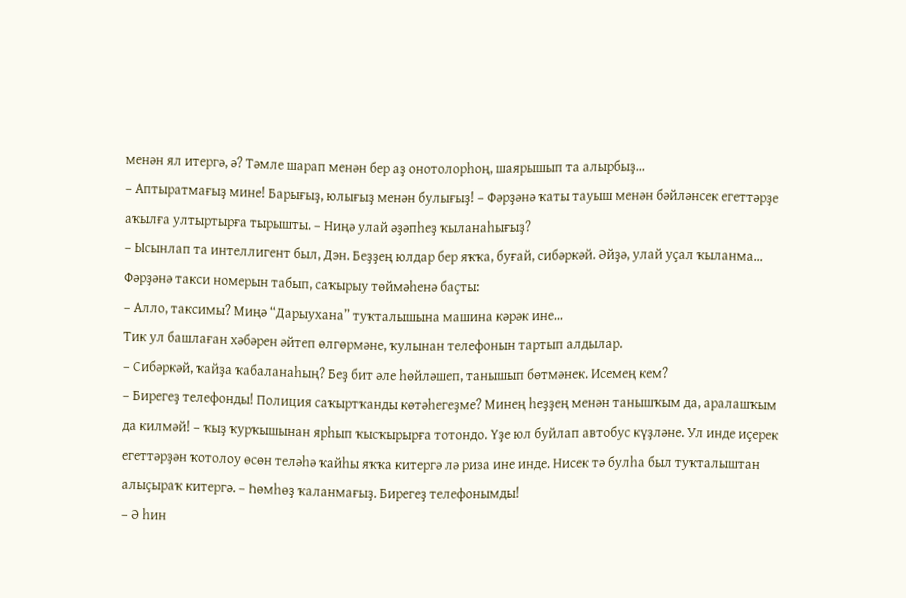менән ял итергә, ә? Тәмле шарап менән бер аҙ онотолорһоң, шаярышып та алырбыҙ...
– Аптыратмағыҙ мине! Барығыҙ, юлығыҙ менән булығыҙ! – Фәрҙәнә ҡаты тауыш менән бәйләнсек егеттәрҙе аҡылға ултыртырға тырышты. – Ниңә улай әҙәпһеҙ ҡыланаһығыҙ?
– Ысынлап та интеллигент был, Дэн. Беҙҙең юлдар бер яҡҡа, буғай, сибәркәй. Әйҙә, улай уҫал ҡыланма...
Фәрҙәнә такси номерын табып, саҡырыу төймәһенә баҫты:
– Алло, таксимы? Миңә “Дарыухана” туҡталышына машина кәрәк ине...
Тик ул башлаған хәбәрен әйтеп өлгөрмәне, ҡулынан телефонын тартып алдылар.
– Сибәркәй, ҡайҙа ҡабаланаһың? Беҙ бит әле һөйләшеп, танышып бөтмәнек. Исемең кем?
– Бирегеҙ телефонды! Полиция саҡыртҡанды көтәһегеҙме? Минең һеҙҙең менән танышҡым да, аралашҡым да килмәй! – ҡыҙ ҡурҡышынан ярһып ҡысҡырырға тотондо. Үҙе юл буйлап автобус күҙләне. Ул инде иҫерек егеттәрҙән ҡотолоу өсөн теләһә ҡайһы яҡҡа китергә лә риза ине инде. Нисек тә булһа был туҡталыштан алыҫыраҡ китергә. – Һөмһөҙ ҡаланмағыҙ. Бирегеҙ телефонымды!
– Ә һин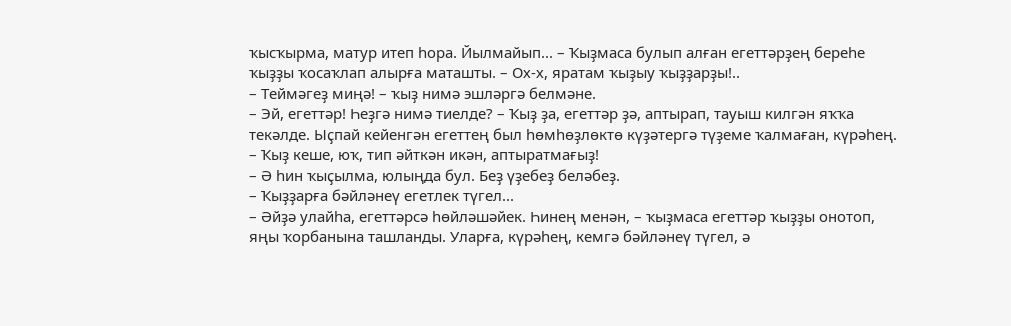ҡысҡырма, матур итеп һора. Йылмайып... – Ҡыҙмаса булып алған егеттәрҙең береһе ҡыҙҙы ҡосаҡлап алырға маташты. – Ох-х, яратам ҡыҙыу ҡыҙҙарҙы!..
– Теймәгеҙ миңә! – ҡыҙ нимә эшләргә белмәне.
– Эй, егеттәр! Һеҙгә нимә тиелде? – Ҡыҙ ҙа, егеттәр ҙә, аптырап, тауыш килгән яҡҡа текәлде. Ыҫпай кейенгән егеттең был һөмһөҙлөктө күҙәтергә түҙеме ҡалмаған, күрәһең. – Ҡыҙ кеше, юҡ, тип әйткән икән, аптыратмағыҙ!
– Ә һин ҡыҫылма, юлыңда бул. Беҙ үҙебеҙ беләбеҙ.
– Ҡыҙҙарға бәйләнеү егетлек түгел...
– Әйҙә улайһа, егеттәрсә һөйләшәйек. Һинең менән, – ҡыҙмаса егеттәр ҡыҙҙы онотоп, яңы ҡорбанына ташланды. Уларға, күрәһең, кемгә бәйләнеү түгел, ә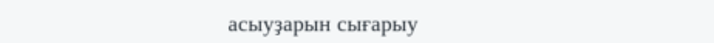асыуҙарын сығарыу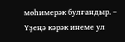мөһимерәк булғандыр. – Үҙеңә кәрәк инеме ул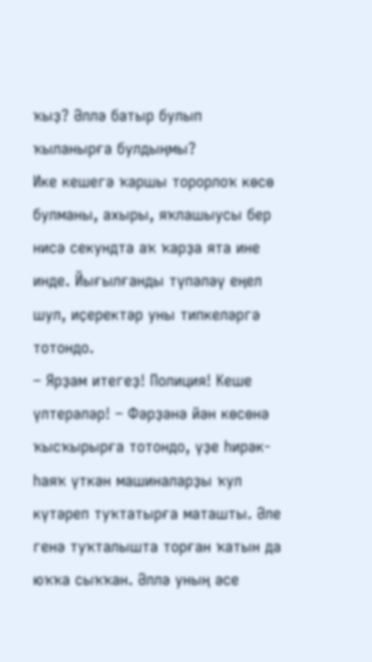ҡыҙ? Әллә батыр булып ҡыланырға булдыңмы?
Ике кешегә ҡаршы торорлоҡ көсө булманы, ахыры, яҡлашыусы бер нисә секундта аҡ ҡарҙа ята ине инде. Йығылғанды түпәләү еңел шул, иҫеректәр уны типкеләргә тотондо.
– Ярҙам итегеҙ! Полиция! Кеше үлтерәләр! – Фәрҙәнә йән көсөнә ҡысҡырырға тотондо, үҙе һирәк-һаяҡ үткән машиналарҙы ҡул күтәреп туҡтатырға маташты. Әле генә туҡталышта торған ҡатын да юҡҡа сыҡҡан. Әллә уның әсе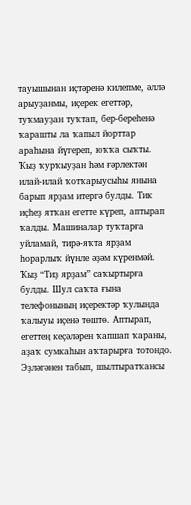тауышынан иҫтәренә килепме, әллә арыуҙанмы, иҫерек егеттәр, туҡмауҙан туҡтап, бер-береһенә ҡарашты ла ҡапыл йорттар араһына йүгереп, юҡҡа сыҡты. Ҡыҙ ҡурҡыуҙан һәм ғәрлектән илай-илай ҡотҡарыусыһы янына барып ярҙам итергә булды. Тик иҫһеҙ ятҡан егетте күреп, аптырап ҡалды. Машиналар туҡтарға уйламай, тирә-яҡта ярҙам һорарлыҡ йүнле әҙәм күренмәй. Ҡыҙ “Тиҙ ярҙам” саҡыртырға булды. Шул саҡта ғына телефонының иҫеректәр ҡулында ҡалыуы иҫенә төштө. Аптырап, егеттең кеҫәләрен ҡапшап ҡараны, аҙаҡ сумкаһын аҡтарырға тотондо. Эҙләгәнен табып, шылтыратҡансы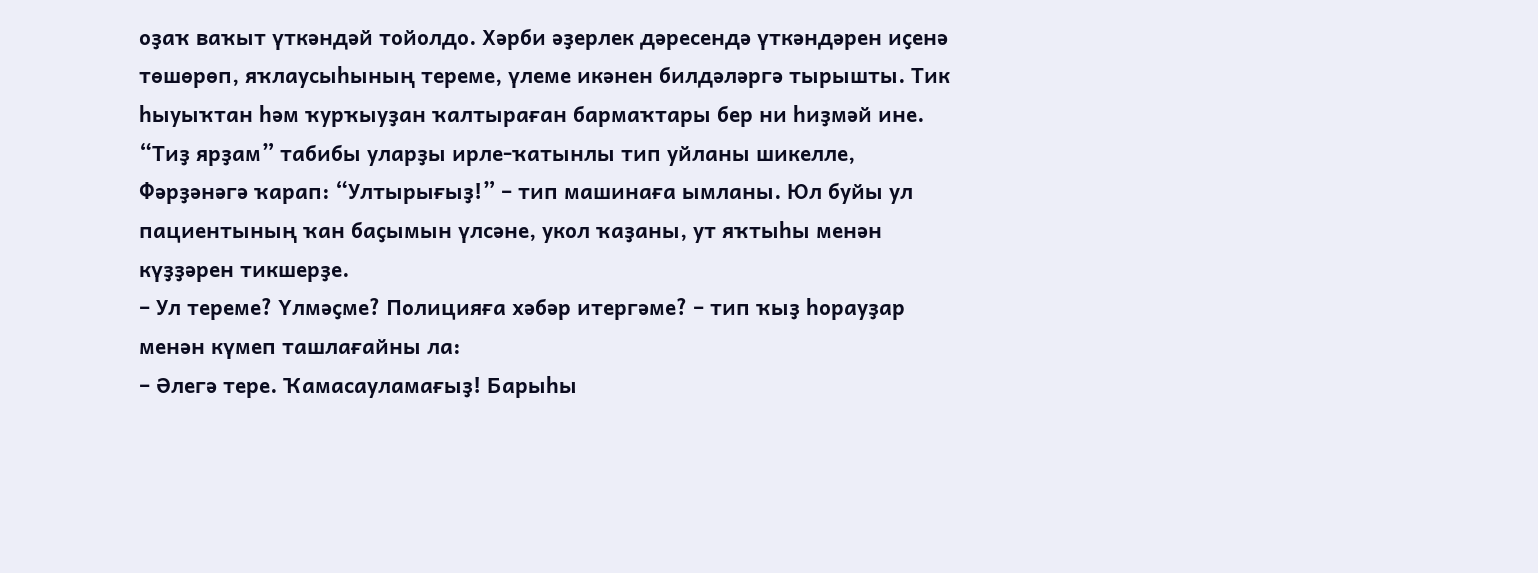оҙаҡ ваҡыт үткәндәй тойолдо. Хәрби әҙерлек дәресендә үткәндәрен иҫенә төшөрөп, яҡлаусыһының тереме, үлеме икәнен билдәләргә тырышты. Тик һыуыҡтан һәм ҡурҡыуҙан ҡалтыраған бармаҡтары бер ни һиҙмәй ине.
“Тиҙ ярҙам” табибы уларҙы ирле-ҡатынлы тип уйланы шикелле, Фәрҙәнәгә ҡарап: “Ултырығыҙ!” – тип машинаға ымланы. Юл буйы ул пациентының ҡан баҫымын үлсәне, укол ҡаҙаны, ут яҡтыһы менән күҙҙәрен тикшерҙе.
– Ул тереме? Үлмәҫме? Полицияға хәбәр итергәме? – тип ҡыҙ һорауҙар менән күмеп ташлағайны ла:
– Әлегә тере. Ҡамасауламағыҙ! Барыһы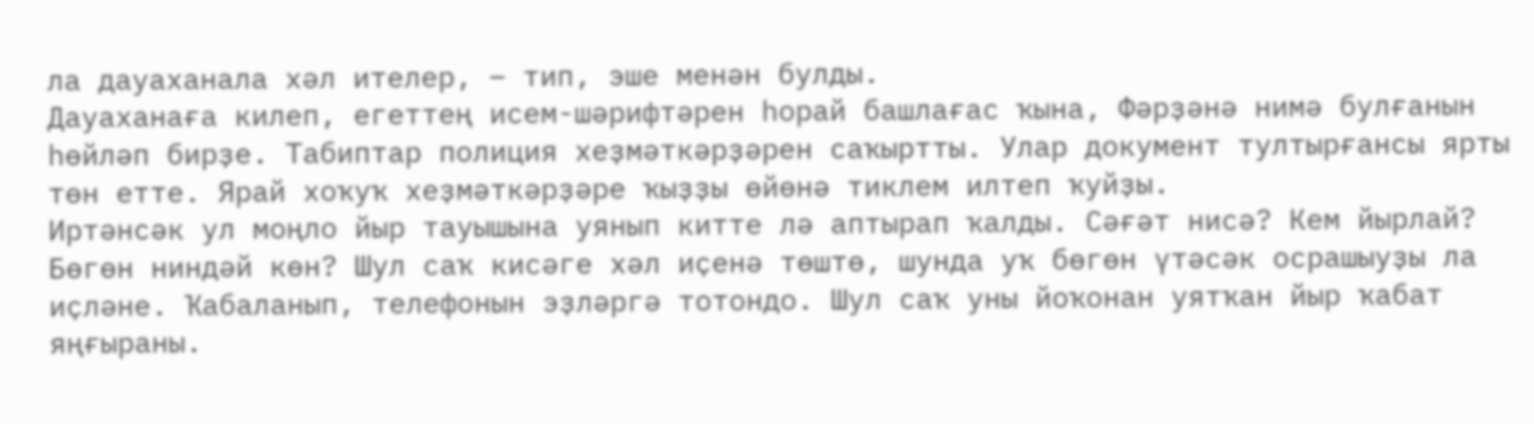ла дауаханала хәл ителер, – тип, эше менән булды.
Дауаханаға килеп, егеттең исем-шәрифтәрен һорай башлағас ҡына, Фәрҙәнә нимә булғанын һөйләп бирҙе. Табиптар полиция хеҙмәткәрҙәрен саҡыртты. Улар документ тултырғансы ярты төн етте. Ярай хоҡуҡ хеҙмәткәрҙәре ҡыҙҙы өйөнә тиклем илтеп ҡуйҙы.
Иртәнсәк ул моңло йыр тауышына уянып китте лә аптырап ҡалды. Сәғәт нисә? Кем йырлай? Бөгөн ниндәй көн? Шул саҡ кисәге хәл иҫенә төштө, шунда уҡ бөгөн үтәсәк осрашыуҙы ла иҫләне. Ҡабаланып, телефонын эҙләргә тотондо. Шул саҡ уны йоҡонан уятҡан йыр ҡабат яңғыраны.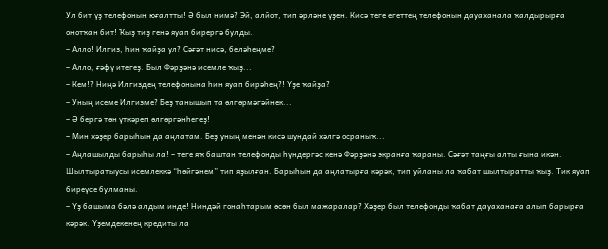Ул бит үҙ телефонын юғалтты! Ә был нимә? Эй, алйот, тип әрләне үҙен. Кисә теге егеттең телефонын дауаханала ҡалдырырға онотҡан бит! Ҡыҙ тиҙ генә яуап бирергә булды.
– Алло! Илгиз, һин ҡайҙа ул? Сәғәт нисә, беләһеңме?
– Алло, ғәфү итегеҙ. Был Фәрҙәнә исемле ҡыҙ...
– Кем!? Ниңә Илгиздең телефонына һин яуап бирәһең?! Үҙе ҡайҙа?
– Уның исеме Илгизме? Беҙ танышып та өлгөрмәгәйнек...
– Ә бергә төн үткәреп өлгөргәнһегеҙ!
– Мин хәҙер барыһын да аңлатам. Беҙ уның менән кисә шундай хәлгә осраныҡ...
– Аңлашылды барыһы ла! – теге яҡ баштан телефонды һүндергәс кенә Фәрҙәнә экранға ҡараны. Сәғәт таңғы алты ғына икән. Шылтыратыусы исемлеккә “һөйгәнем” тип яҙылған. Барыһын да аңлатырға кәрәк, тип уйланы ла ҡабат шылтыратты ҡыҙ. Тик яуап биреүсе булманы.
– Үҙ башыма бәлә алдым инде! Ниндәй гонаһтарым өсөн был мажаралар? Хәҙер был телефонды ҡабат дауаханаға алып барырға кәрәк. Үҙемдекенең кредиты ла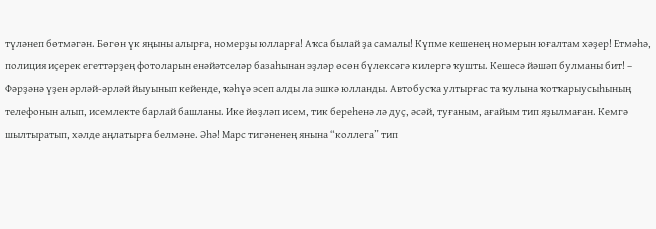түләнеп бөтмәгән. Бөгөн үк яңыны алырға, номерҙы юлларға! Аҡса былай ҙа самалы! Күпме кешенең номерын юғалтам хәҙер! Етмәһә, полиция иҫерек егеттәрҙең фотоларын енәйәтселәр базаһынан эҙләр өсөн бүлексәгә килергә ҡушты. Кешесә йәшәп булманы бит! – Фәрҙәнә үҙен әрләй-әрләй йыуынып кейенде, ҡәһүә эсеп алды ла эшкә юлланды. Автобусҡа ултырғас та ҡулына ҡотҡарыусыһының телефонын алып, исемлекте барлай башланы. Ике йөҙләп исем, тик береһенә лә дуҫ, әсәй, туғаным, ағайым тип яҙылмаған. Кемгә шылтыратып, хәлде аңлатырға белмәне. Әһә! Марс тигәненең янына “коллега” тип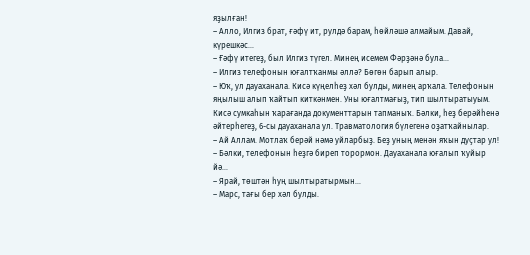яҙылған!
– Алло, Илгиз брат, ғәфү ит, рулдә барам, һөйләшә алмайым. Давай, күрешкәс...
– Ғәфү итегеҙ, был Илгиз түгел. Минең исемем Фәрҙәнә була...
– Илгиз телефонын юғалтҡанмы әллә? Бөгөн барып алыр.
– Юҡ, ул дауаханала. Кисә күңелһеҙ хәл булды, минең арҡала. Телефонын яңылыш алып ҡайтып киткәнмен. Уны юғалтмағыҙ, тип шылтыратыуым. Кисә сумкаһын ҡарағанда документтарын тапманыҡ. Бәлки, һеҙ берәйһенә әйтерһегеҙ, 6-сы дауаханала ул. Травматология бүлегенә оҙатҡайнылар.
– Ай Аллам. Мотлаҡ берәй нәмә уйларбыҙ. Беҙ уның менән яҡын дуҫтар ул!
– Бәлки, телефонын һеҙгә биреп торормон. Дауаханала юғалып ҡуйыр йә...
– Ярай, төштән һуң шылтыратырмын...
– Марс, тағы бер хәл булды.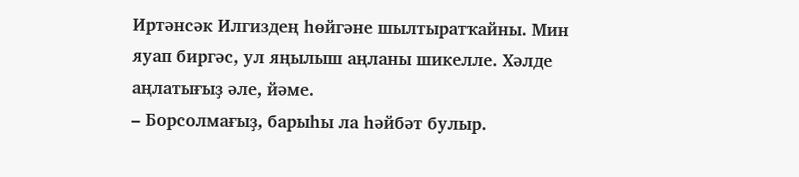Иртәнсәк Илгиздең һөйгәне шылтыратҡайны. Мин яуап биргәс, ул яңылыш аңланы шикелле. Хәлде аңлатығыҙ әле, йәме.
– Борсолмағыҙ, барыһы ла һәйбәт булыр.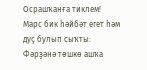Осрашҡанға тиклем!
Марс бик һәйбәт егет һәм дуҫ булып сыҡты: Фәрҙәнә төшкө ашҡа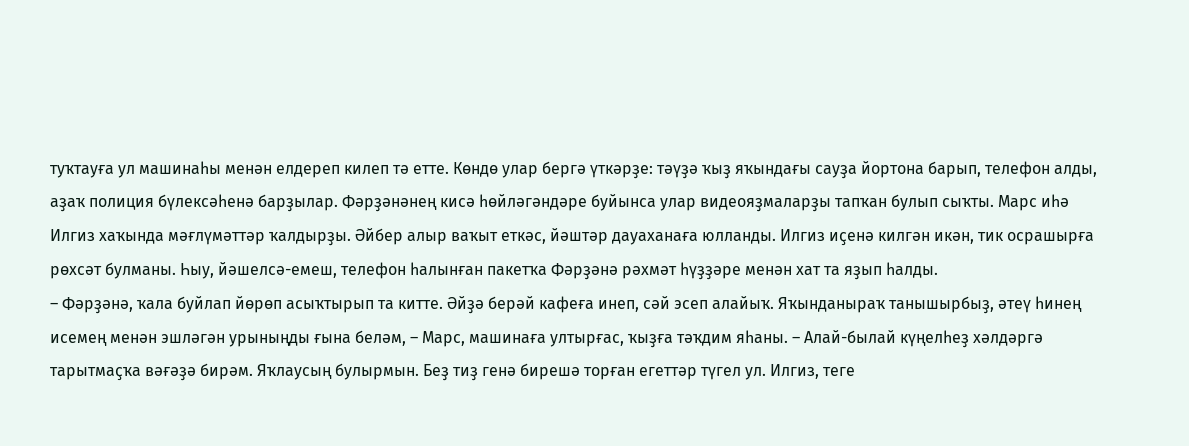туҡтауға ул машинаһы менән елдереп килеп тә етте. Көндө улар бергә үткәрҙе: тәүҙә ҡыҙ яҡындағы сауҙа йортона барып, телефон алды, аҙаҡ полиция бүлексәһенә барҙылар. Фәрҙәнәнең кисә һөйләгәндәре буйынса улар видеояҙмаларҙы тапҡан булып сыҡты. Марс иһә Илгиз хаҡында мәғлүмәттәр ҡалдырҙы. Әйбер алыр ваҡыт еткәс, йәштәр дауаханаға юлланды. Илгиз иҫенә килгән икән, тик осрашырға рөхсәт булманы. Һыу, йәшелсә-емеш, телефон һалынған пакетҡа Фәрҙәнә рәхмәт һүҙҙәре менән хат та яҙып һалды.
– Фәрҙәнә, ҡала буйлап йөрөп асыҡтырып та китте. Әйҙә берәй кафеға инеп, сәй эсеп алайыҡ. Яҡынданыраҡ танышырбыҙ, әтеү һинең исемең менән эшләгән урыныңды ғына беләм, – Марс, машинаға ултырғас, ҡыҙға тәҡдим яһаны. – Алай-былай күңелһеҙ хәлдәргә тарытмаҫҡа вәғәҙә бирәм. Яҡлаусың булырмын. Беҙ тиҙ генә бирешә торған егеттәр түгел ул. Илгиз, теге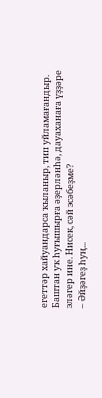егеттәр хайуандарса ҡыланыр, тип уйламағандыр. Баштан уҡ һуғышырға әҙерләнһә, дауаханаға үҙҙәре эләгер ине. Нисек, сәй эсәбеҙме?
– Әйҙәгеҙ һуң...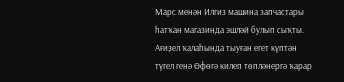Марс менән Илгиз машина запчастары һатҡан магазинда эшләй булып сыҡты. Ағиҙел ҡалаһында тыуған егет күптән түгел генә Өфөгә килеп төпләнергә ҡарар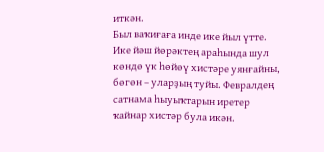иткән.
Был ваҡиғаға инде ике йыл үтте. Ике йәш йөрәктең араһында шул көндө үк һөйөү хистәре уянғайны, бөгөн – уларҙың туйы. Февралдең сатнама һыуыҡтарын иретер ҡайнар хистәр була икән.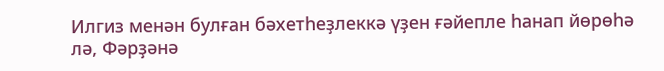Илгиз менән булған бәхетһеҙлеккә үҙен ғәйепле һанап йөрөһә лә, Фәрҙәнә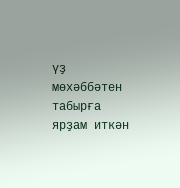үҙ мөхәббәтен табырға ярҙам иткән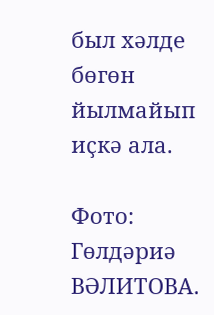был хәлде бөгөн йылмайып иҫкә ала.

Фото: Гөлдәриә ВӘЛИТОВА.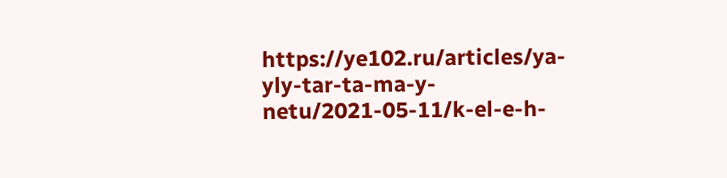https://ye102.ru/articles/ya-yly-tar-ta-ma-y-netu/2021-05-11/k-el-e-h-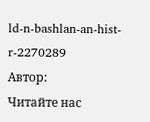ld-n-bashlan-an-hist-r-2270289
Автор:
Читайте нас